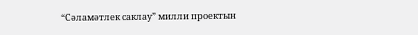“Сәламәтлек саклау” милли проектын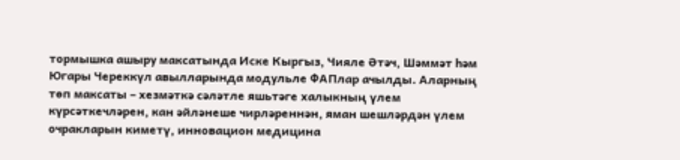тормышка ашыру максатында Иске Кыргыз, Чияле Әтәч, Шәммәт һәм Югары Череккүл авылларында модульле ФАПлар ачылды. Аларның төп максаты – хезмәткә сәләтле яшьтәге халыкның үлем күрсәткечләрен, кан әйләнеше чирләреннән, яман шешләрдән үлем очракларын киметү, инновацион медицина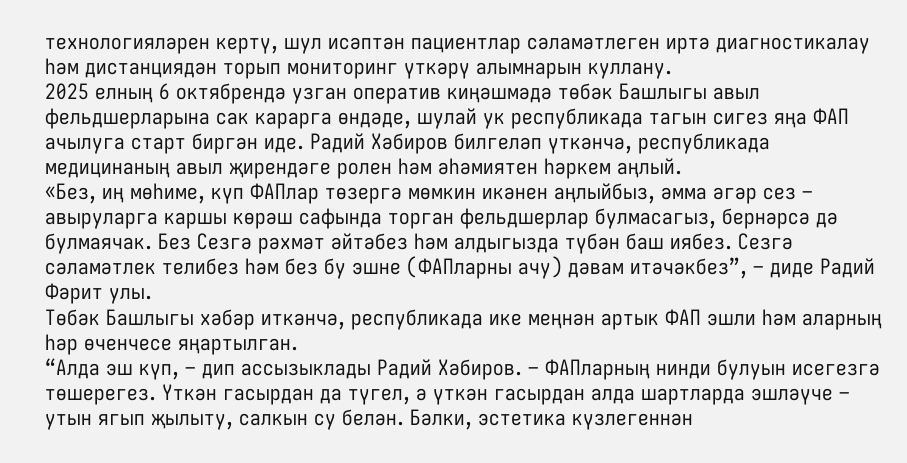технологияләрен кертү, шул исәптән пациентлар сәламәтлеген иртә диагностикалау һәм дистанциядән торып мониторинг үткәрү алымнарын куллану.
2025 елның 6 октябрендә узган оператив киңәшмәдә төбәк Башлыгы авыл фельдшерларына сак карарга өндәде, шулай ук республикада тагын сигез яңа ФАП ачылуга старт биргән иде. Радий Хәбиров билгеләп үткәнчә, республикада медицинаның авыл җирендәге ролен һәм әһәмиятен һәркем аңлый.
«Без, иң мөһиме, күп ФАПлар төзергә мөмкин икәнен аңлыйбыз, әмма әгәр сез – авыруларга каршы көрәш сафында торган фельдшерлар булмасагыз, бернәрсә дә булмаячак. Без Сезгә рәхмәт әйтәбез һәм алдыгызда түбән баш иябез. Сезгә сәламәтлек телибез һәм без бу эшне (ФАПларны ачу) дәвам итәчәкбез”, – диде Радий Фәрит улы.
Төбәк Башлыгы хәбәр иткәнчә, республикада ике меңнән артык ФАП эшли һәм аларның һәр өченчесе яңартылган.
“Алда эш күп, – дип ассызыклады Радий Хәбиров. – ФАПларның нинди булуын исегезгә төшерегез. Үткән гасырдан да түгел, ә үткән гасырдан алда шартларда эшләүче – утын ягып җылыту, салкын су белән. Бәлки, эстетика күзлегеннән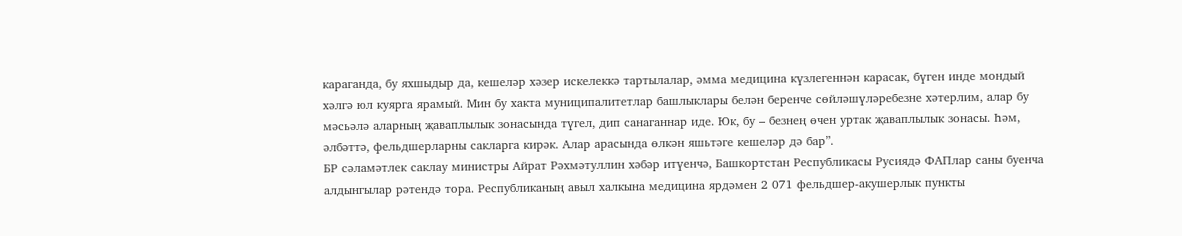караганда, бу яхшыдыр да, кешеләр хәзер искелеккә тартылалар, әмма медицина күзлегеннән карасак, бүген инде мондый хәлгә юл куярга ярамый. Мин бу хакта муниципалитетлар башлыклары белән беренче сөйләшүләребезне хәтерлим, алар бу мәсьәлә аларның җаваплылык зонасында түгел, дип санаганнар иде. Юк, бу – безнең өчен уртак җаваплылык зонасы. Һәм, әлбәттә, фельдшерларны сакларга кирәк. Алар арасында өлкән яшьтәге кешеләр дә бар”.
БР сәламәтлек саклау министры Айрат Рәхмәтуллин хәбәр итүенчә, Башкортстан Республикасы Русиядә ФАПлар саны буенча алдынгылар рәтендә тора. Республиканың авыл халкына медицина ярдәмен 2 071 фельдшер-акушерлык пункты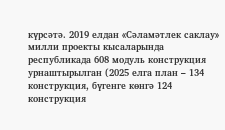күрсәтә. 2019 елдан «Сәламәтлек саклау» милли проекты кысаларында республикада 608 модуль конструкция урнаштырылган (2025 елга план – 134 конструкция, бүгенге көнгә 124 конструкция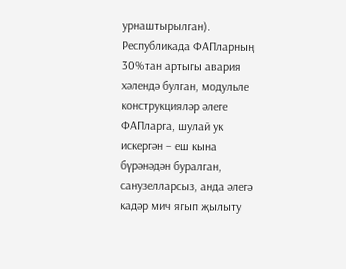урнаштырылган).
Республикада ФАПларның 30%тан артыгы авария хәлендә булган, модульле конструкцияләр әлеге ФАПларга, шулай ук искергән – еш кына бүрәнәдән буралган, санузелларсыз, анда әлегә кадәр мич ягып җылыту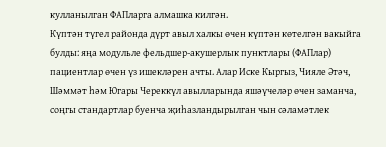кулланылган ФАПларга алмашка килгән.
Күптән түгел районда дүрт авыл халкы өчен күптән көтелгән вакыйга булды: яңа модульле фельдшер-акушерлык пунктлары (ФАПлар) пациентлар өчен үз ишекләрен ачты. Алар Иске Кыргыз, Чияле Әтәч, Шәммәт һәм Югары Череккүл авылларында яшәүчеләр өчен заманча, соңгы стандартлар буенча җиһазландырылган чын сәламәтлек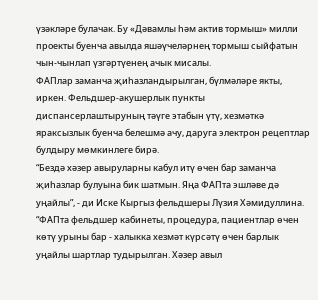үзәкләре булачак. Бу «Дәвамлы һәм актив тормыш» милли проекты буенча авылда яшәүчеләрнең тормыш сыйфатын чын-чынлап үзгәртүенең ачык мисалы.
ФАПлар заманча җиһазландырылган, бүлмәләре якты, иркен. Фельдшер-акушерлык пункты диспансерлаштыруның тәүге этабын үтү, хезмәткә яраксызлык буенча белешмә ачу, даруга электрон рецептлар булдыру мөмкинлеге бирә.
“Бездә хәзер авыруларны кабул итү өчен бар заманча җиһазлар булуына бик шатмын. Яңа ФАПта эшләве дә уңайлы”, - ди Иске Кыргыз фельдшеры Лүзия Хәмидуллина.
“ФАПта фельдшер кабинеты, процедура, пациентлар өчен көтү урыны бар - халыкка хезмәт күрсәтү өчен барлык уңайлы шартлар тудырылган. Хәзер авыл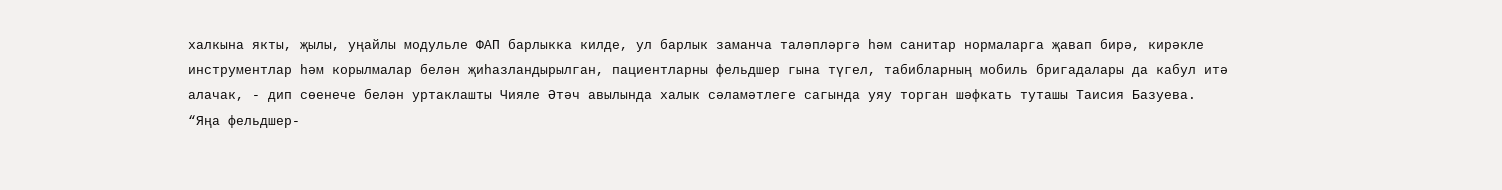халкына якты, җылы, уңайлы модульле ФАП барлыкка килде, ул барлык заманча таләпләргә һәм санитар нормаларга җавап бирә, кирәкле инструментлар һәм корылмалар белән җиһазландырылган, пациентларны фельдшер гына түгел, табибларның мобиль бригадалары да кабул итә алачак, - дип сөенече белән уртаклашты Чияле Әтәч авылында халык сәламәтлеге сагында уяу торган шәфкать туташы Таисия Базуева.
“Яңа фельдшер-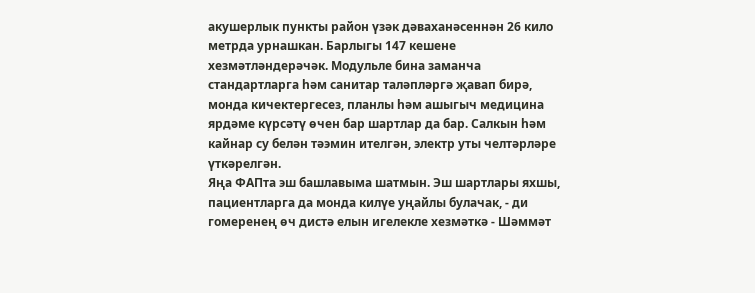акушерлык пункты район үзәк дәваханәсеннән 26 кило метрда урнашкан. Барлыгы 147 кешене хезмәтләндерәчәк. Модульле бина заманча стандартларга һәм санитар таләпләргә җавап бирә, монда кичектергесез, планлы һәм ашыгыч медицина ярдәме күрсәтү өчен бар шартлар да бар. Салкын һәм кайнар су белән тәэмин ителгән, электр уты челтәрләре үткәрелгән.
Яңа ФАПта эш башлавыма шатмын. Эш шартлары яхшы, пациентларга да монда килүе уңайлы булачак, - ди гомеренең өч дистә елын игелекле хезмәткә - Шәммәт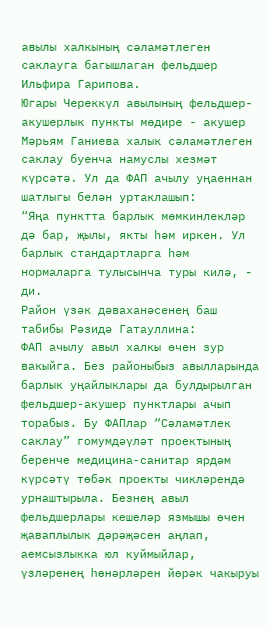авылы халкының сәламәтлеген саклауга багышлаган фельдшер Ильфира Гарипова.
Югары Череккүл авылының фельдшер-акушерлык пункты мөдире - акушер Мәрьям Ганиева халык сәламәтлеген саклау буенча намуслы хезмәт күрсәтә. Ул да ФАП ачылу уңаеннан шатлыгы белән уртаклашып:
“Яңа пунктта барлык мөмкинлекләр дә бар, җылы, якты һәм иркен. Ул барлык стандартларга һәм нормаларга тулысынча туры килә, - ди.
Район үзәк дәваханәсенең баш табибы Рәзидә Гатауллина:
ФАП ачылу авыл халкы өчен зур вакыйга. Без районыбыз авылларында барлык уңайлыклары да булдырылган фельдшер-акушер пунктлары ачып торабыз. Бу ФАПлар “Сәламәтлек саклау” гомумдәүләт проектының беренче медицина-санитар ярдәм күрсәтү төбәк проекты чикләрендә урнаштырыла. Безнең авыл фельдшерлары кешеләр язмышы өчен җаваплылык дәрәҗәсен аңлап, аемсызлыкка юл куймыйлар, үзләренең һөнәрләрен йөрәк чакыруы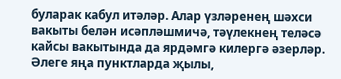буларак кабул итәләр. Алар үзләренең шәхси вакыты белән исәпләшмичә, тәүлекнең теләсә кайсы вакытында да ярдәмгә килергә әзерләр.
Әлеге яңа пунктларда җылы,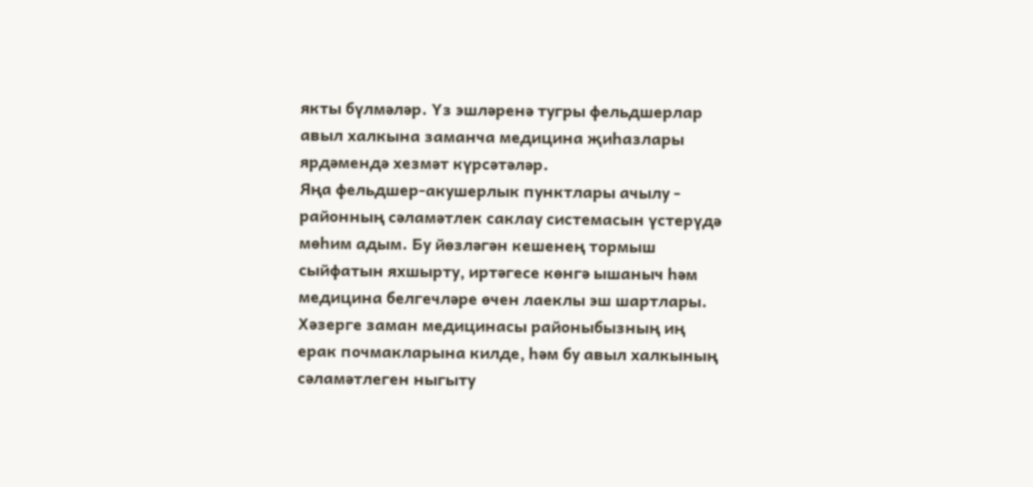якты бүлмәләр. Үз эшләренә тугры фельдшерлар авыл халкына заманча медицина җиһазлары ярдәмендә хезмәт күрсәтәләр.
Яңа фельдшер-акушерлык пунктлары ачылу - районның сәламәтлек саклау системасын үстерүдә мөһим адым. Бу йөзләгән кешенең тормыш сыйфатын яхшырту, иртәгесе көнгә ышаныч һәм медицина белгечләре өчен лаеклы эш шартлары. Хәзерге заман медицинасы районыбызның иң ерак почмакларына килде, һәм бу авыл халкының сәламәтлеген ныгыту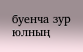буенча зур юлның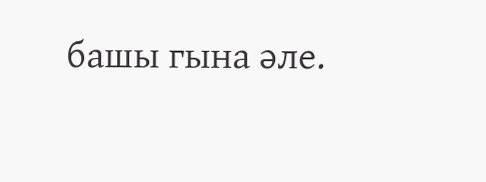башы гына әле.